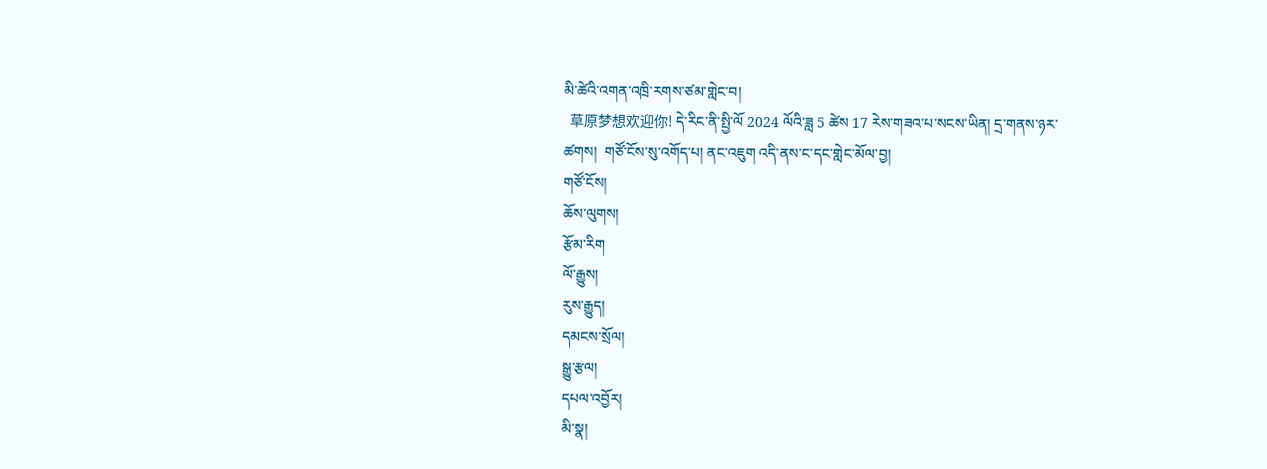མི་ཚེའི་འགན་འཁྲི་རགས་ཙམ་གླེང་བ།
  草原梦想欢迎你! དེ་རིང་ནི་སྤྱི་ལོ 2024 ལོའི་ཟླ 5 ཚེས 17 རེས་གཟའ་པ་སངས་ཡིན། དྲ་གནས་ཉར་ཚགས།  གཙོ་ངོས་སུ་འགོད་པ། ནང་འཇུག འདི་ནས་ང་དང་གླེང་མོལ་བྱ།
གཙོ་ངོས།
ཆོས་ལུགས།
རྩོམ་རིག
ལོ་རྒྱུས།
རུས་རྒྱུད།
དམངས་སྲོལ།
སྒྱུ་རྩལ།
དཔལ་འབྱོར།
མི་སྣ།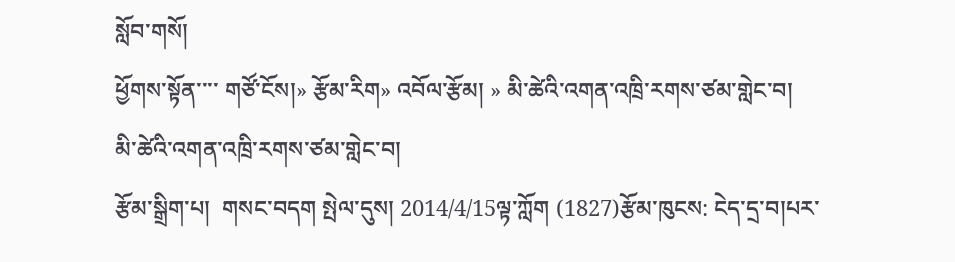སློབ་གསོ།
ཕྱོགས་སྟོན་་་་ གཙོ་ངོས།» རྩོམ་རིག» འབོལ་རྩོམ། » མི་ཚེའི་འགན་འཁྲི་རགས་ཙམ་གླེང་བ།
མི་ཚེའི་འགན་འཁྲི་རགས་ཙམ་གླེང་བ།
རྩོམ་སྒྲིག་པ།  གསང་བདག སྤེལ་དུས། 2014/4/15ལྟ་ཀློག (1827)རྩོམ་ཁུངས: ངེད་དྲ་བ།པར་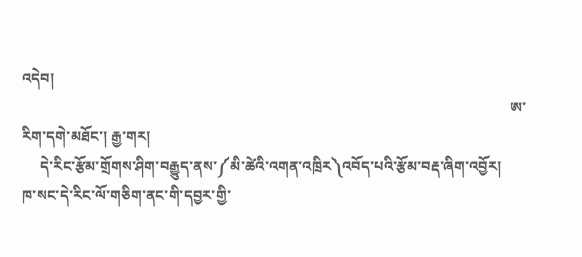འདེབ།
                                                                                                                                      ཨ་རིག་དགེ་མཐོང་། རྒྱ་གར།
     དེ་རིང་རྩོམ་གྲོགས་ཤིག་བརྒྱུད་ནས་༼མི་ཚེའི་འགན་འཁྲིར༽འབོད་པའི་རྩོམ་བརྡ་ཞིག་འབྱོར།   ཁ་སང་དེ་རིང་ལོ་གཅིག་ནང་གི་དབྱར་གྱི་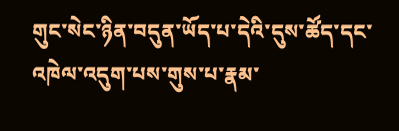གུང་སེང་ཉིན་བདུན་ཡོད་པ་དེའི་དུས་ཚོད་དང་འཁེལ་འདུག་པས་གུས་པ་རྣམ་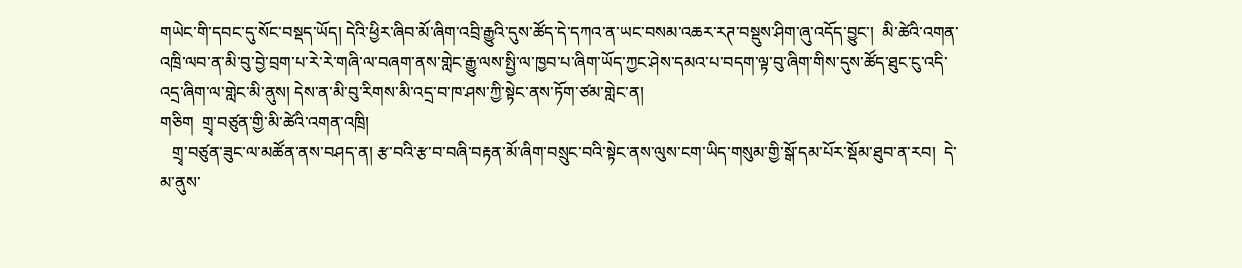གཡེང་གི་དབང་དུ་སོང་བསྡད་ཡོད། དེའི་ཕྱིར་ཞིབ་མོ་ཞིག་འབྲི་རྒྱུའི་དུས་ཚོད་དེ་དཀའ་ན་ཡང་བསམ་འཆར་རཊ་བསྡུས་ཤིག་ཞུ་འདོད་བྱུང་།  མི་ཚེའི་འགན་འཁྲི་ལབ་ན་མི་བུ་བྱེ་བྲག་པ་རེ་རེ་གཞི་ལ་བཞག་ནས་གླེང་རྒྱུ་ལས་སྤྱི་ལ་ཁྱབ་པ་ཞིག་ཡོད་ཀྱང་ཤེས་དམའ་པ་བདག་ལྟ་བུ་ཞིག་གིས་དུས་ཚོད་ཐུང་ངུ་འདི་འདྲ་ཞིག་ལ་གླེང་མི་ནུས། དེས་ན་མི་བུ་རིགས་མི་འདྲ་བ་ཁ་ཤས་ཀྱི་སྟེང་ནས་ཏོག་ཙམ་གླེང་ན།
གཅིག  གྲྭ་བཙུན་གྱི་མི་ཚེའི་འགན་འཁྲི།
   གྲྭ་བཙུན་ཟུང་ལ་མཚོན་ནས་བཤད་ན། རྩ་བའི་རྩ་བ་བཞི་བརྟན་མོ་ཞིག་བསྲུང་བའི་སྟེང་ནས་ལུས་ངག་ཡིད་གསུམ་གྱི་སྒོ་དམ་པོར་སྡོམ་ཐུབ་ན་རབ།  དེ་མ་ནུས་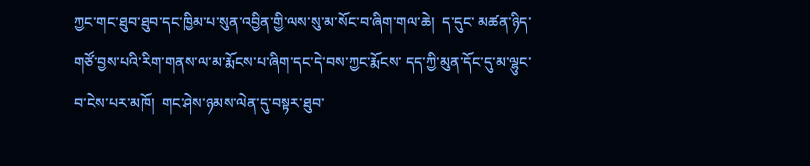ཀྱང་གང་ཐུབ་ཐུབ་དང་ཁྱིམ་པ་སུན་འབྱིན་གྱི་ལས་སུ་མ་སོང་བ་ཞིག་གལ་ཆེ།  ད་དུང་ མཚན་ཉིད་གཙོ་བྱས་པའི་རིག་གནས་ལ་མ་རྨོངས་པ་ཞིག་དང་དེ་བས་ཀྱང་རྨོངས་ དད་ཀྱི་མུན་དོང་དུ་མ་ལྷུང་བ་ངེས་པར་མཁོ།  གང་ཤེས་ཉམས་ལེན་དུ་བསྟར་ཐུབ་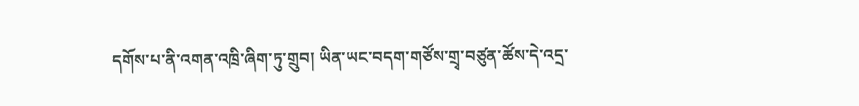དགོས་པ་ནི་འགན་འཁྲི་ཞིག་ཏུ་གྲུབ། ཡིན་ཡང་བདག་གཙོས་གྲྭ་བཙུན་ཚོས་དེ་འདྲ་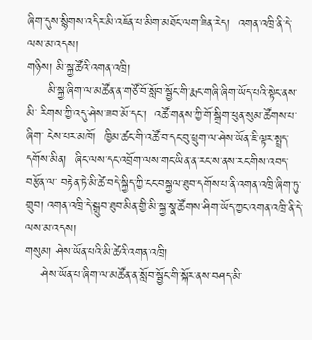ཞིག་དུས་སྙིགས་འདིར་མི་འཇོན་པ་མིག་མཐོང་ལག་ཟིན་རེད།  འགན་འཁྲི་ནི་དེ་ ལས་མ་འདས།
གཉིས། མི་སྐྱ་ཚོའི་འགན་འཁྲི།
     མི་སྐྱ་ཞིག་ལ་མཚོན་ན་གཙོ་བོ་སློབ་སྦྱོང་གི་རྨང་གཞི་ཞིག་ཡོད་པའི་སྟེང་ནས་མི་ རིགས་ཀྱི་འདུ་ཤེས་ཟབ་མོ་དང་།  འཚོ་གནས་ཀྱི་གོ་སྒྲིག་ཕུན་སུམ་ཚོགས་པ་ཞིག་ ངེས་པར་མཁོ།  ཁྱིམ་ཚང་གི་འཚོ་བ་དང་བུ་ཕྲུག་ལ་ཤེས་ཡོན་ཇི་ལྟར་སྤྲད་དགོས་མིན།  ཞིང་ལས་དང་འབྲོག་ལས་གང་ཡིན་ན་རང་ས་ནས་རང་གིས་འབད་བརྩོན་ལ་ བརྟེན་ཏེ་མི་ཚེ་བདེ་སྐྱིད་ཀྱི་ངང་བསྐྱལ་ཐུབ་དགོས་པ་ནི་འགན་འཁྲི་ཞིག་ཏུ་གྲུབ། འགན་འཁྲི་དེ་སྒྲུབ་ཐུབ་མིན་གྱི་མི་སྐྱ་སྣ་ཚོགས་ཤིག་ཡོད་ཀྱང་འགན་འཁྲི་ནི་དེ་ལས་མ་འདས།
གསུམ། ཤེས་ཡོན་པའི་མི་ཚེའི་འགན་འཁྲི།
    ཤེས་ཡོན་པ་ཞིག་ལ་མཚོན་ན་སློབ་སྦྱོང་གི་སྐོར་ནས་བཤད་མི་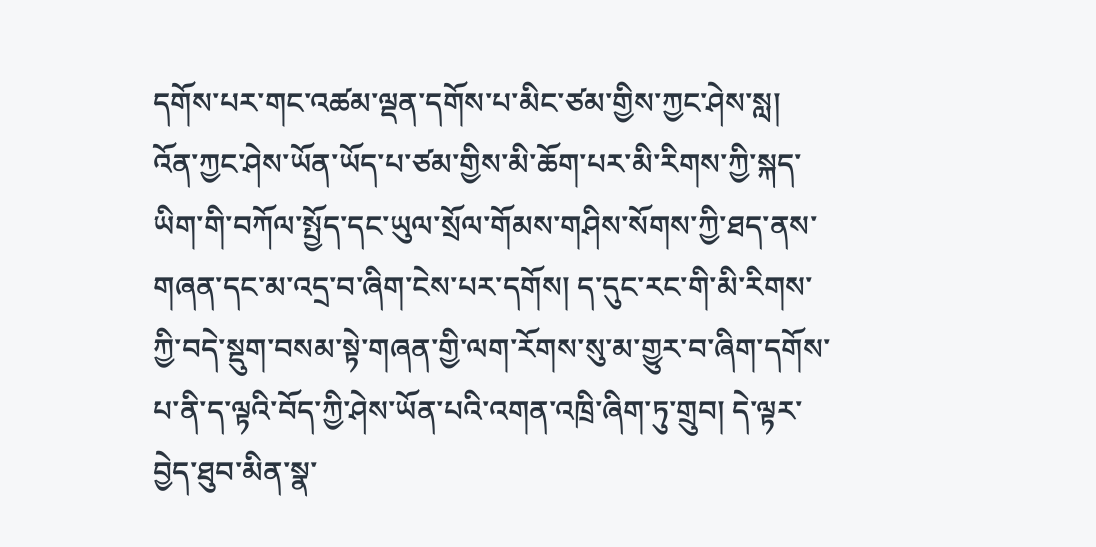དགོས་པར་གང་འཚམ་ལྡན་དགོས་པ་མིང་ཙམ་གྱིས་ཀྱང་ཤེས་སླ།  འོན་ཀྱང་ཤེས་ཡོན་ཡོད་པ་ཙམ་གྱིས་མི་ཆོག་པར་མི་རིགས་ཀྱི་སྐད་ཡིག་གི་བཀོལ་སྤྱོད་དང་ཡུལ་སྲོལ་གོམས་གཤིས་སོགས་ཀྱི་ཐད་ནས་གཞན་དང་མ་འདྲ་བ་ཞིག་ངེས་པར་དགོས། ད་དུང་རང་གི་མི་རིགས་ཀྱི་བདེ་སྡུག་བསམ་སྟེ་གཞན་གྱི་ལག་རོགས་སུ་མ་གྱུར་བ་ཞིག་དགོས་པ་ནི་ད་ལྟའི་བོད་ཀྱི་ཤེས་ཡོན་པའི་འགན་འཁྲི་ཞིག་ཏུ་གྲུབ། དེ་ལྟར་བྱེད་ཐུབ་མིན་སྣ་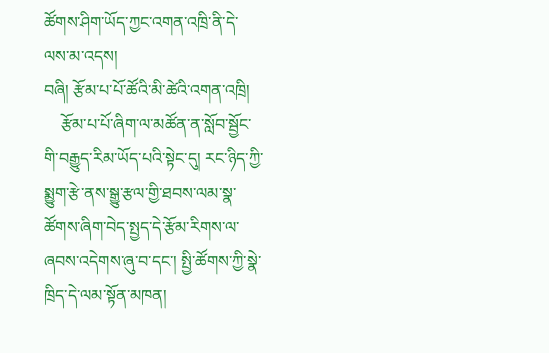ཚོགས་ཤིག་ཡོད་ཀྱང་འགན་འཁྲི་ནི་དེ་ལས་མ་འདས།
བཞི། རྩོམ་པ་པོ་ཚོའི་མི་ཚེའི་འགན་འཁྲི།
    རྩོམ་པ་པོ་ཞིག་ལ་མཚོན་ན་སློབ་སྦྱོང་གི་བརྒྱུད་རིམ་ཡོད་པའི་སྟེང་དུ། རང་ཉིད་ཀྱི་སྨྱུག་རྩེ་ནས་སྒྱུ་རྩལ་གྱི་ཐབས་ལམ་སྣ་ཚོགས་ཞིག་བེད་སྤྱད་དེ་རྩོམ་རིགས་ལ་ཞབས་འདེགས་ཞུ་བ་དང་། སྤྱི་ཚོགས་ཀྱི་སྣེ་ཁྲིད་དེ་ལམ་སྟོན་མཁན།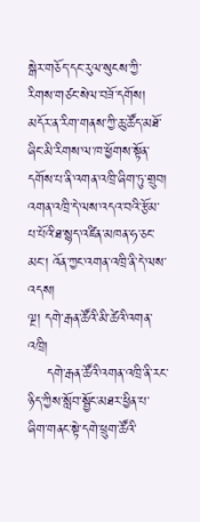སྒེར་གཅོད་དང་རུལ་སུངས་ཀྱི་རིགས་གཙང་སེལ་བཟོ་དགོས། མདོར་ན་རིག་གནས་ཀྱི་ཆུ་ཚོད་མཐོ་ཞིང་མི་རིགས་ལ་ཁ་ཕྱོགས་སྟོན་དགོས་པ་ནི་འགན་འཁྲི་ཞིག་ཏུ་གྲུབ། འགན་འཁྲི་དེ་ལས་འདའ་བའི་རྩོམ་པ་པོའི་ཐ་སྙད་འཛིན་མཁན་ཧ་ཅང་མང་། འོན་ཀྱང་འགན་འཁྲི་ནི་དེ་ལས་འདས།
ལྔ། དགེ་རྒན་ཚོའི་མི་ཚེའི་འགན་འཁྲི།
    དགེ་རྒན་ཚོའི་འགན་འཁྲི་ནི་རང་ཉིད་ཀྱིས་སློབ་སྦྱོང་མཐར་ཕྱིན་པ་ཞིག་གནང་སྟེ་དགེ་ཕྲུག་ཚོའི་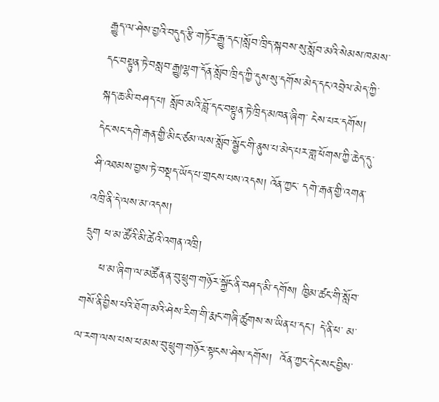རྒྱུད་ལ་ཤེས་བྱའི་བདུད་རྩི་གཏོར་རྒྱུ་དང་།སློབ་ཁྲིད་སྐབས་སུ་སློབ་མའི་སེམས་ཁམས་དང་བསྟུན་ཏེ་བསླབ་རྒྱུ།ལྷག་དོན་སློབ་ཁྲིད་ཀྱི་དུས་སུ་དགོས་མེད་དང་འབྲེལ་མེད་ཀྱི་སྐད་ཆ་མི་བཤད་པ། སློབ་མའི་བློ་དང་བསྟུན་ཏེ་ཁྲིད་མཁན་ཞིག་ ངེས་པར་དགོས། དེང་སང་དགེ་རྒན་གྱི་མིང་ཙམ་ལས་སློབ་སྦྱོང་གི་ནུས་པ་མེད་པར་གླ་ཕོགས་ཀྱི་ཆེད་དུ་ཤི་འཐམས་བྱས་ཏེ་བསྡད་ཡོད་པ་གྲངས་པས་འདས། འོན་ཀྱང་ དགེ་རྒན་གྱི་འགན་འཁྲི་ནི་དེ་ལས་མ་འདས།
དྲུག ཕ་མ་ཚོའི་མི་ཚེའི་འགན་འཁྲི།
    ཕ་མ་ཞིག་ལ་མཚོན་ན་བུ་ཕྲུག་གཉོར་སྐྱོང་ནི་བཤད་མི་དགོས། ཁྱིམ་ཚང་གི་སློབ་ གསོ་ནི་བྱིས་པའི་ཐོག་མའི་ཤེས་རིག་གི་རྨང་གཞི་ཚུགས་ས་ཡིན་པ་དང་། དེ་ནི་ཕ་ མ་ལ་རག་ལས་པས་ཕ་མས་བུ་ཕྲུག་གཉོར་སྟངས་ཤེས་དགོས།  འོན་ཀྱང་དེང་སང་བྱིས་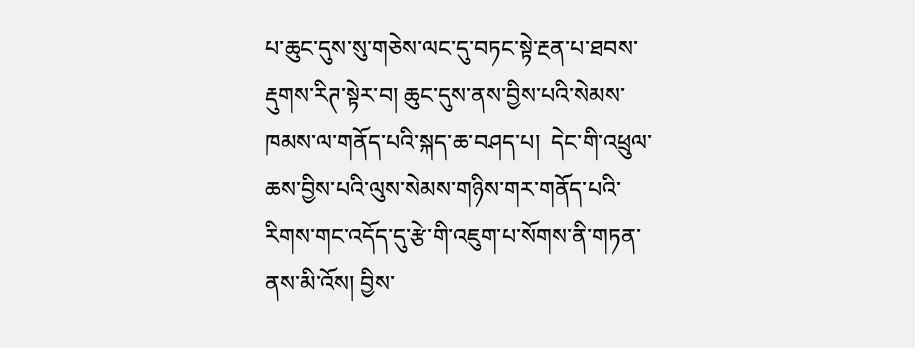པ་ཆུང་དུས་སུ་གཅེས་ལང་དུ་བཏང་སྟེ་རྔན་པ་ཐབས་རྡུགས་རིཊ་སྟེར་བ། ཆུང་དུས་ནས་བྱིས་པའི་སེམས་ཁམས་ལ་གནོད་པའི་སྐད་ཆ་བཤད་པ།  དེང་གི་འཕྲུལ་ཆས་བྱིས་པའི་ལུས་སེམས་གཉིས་གར་གནོད་པའི་རིགས་གང་འདོད་དུ་རྩེ་གི་འཇུག་པ་སོགས་ནི་གཏན་ནས་མི་འོས། བྱིས་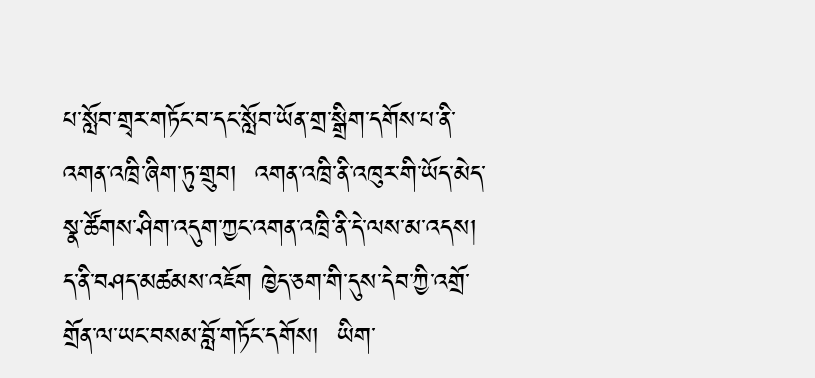པ་སློབ་གྲྭར་གཏོང་བ་དང་སློབ་ཡོན་གྲ་སྒྲིག་དགོས་པ་ནི་འགན་འཁྲི་ཞིག་ཏུ་གྲུབ།  འགན་འཁྲི་ནི་འཁུར་གི་ཡོད་མེད་སྣ་ཚོགས་ཤིག་འདུག་ཀྱང་འགན་འཁྲི་ནི་དེ་ལས་མ་འདས། ད་ནི་བཤད་མཚམས་འཇོག ཁྱེད་ཅག་གི་དུས་དེབ་ཀྱི་འགྲོ་གྲོན་ལ་ཡང་བསམ་བློ་གཏོང་དགོས།  ཡིག་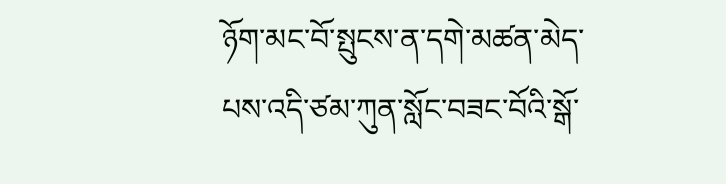ཉོག་མང་བོ་སྤུངས་ན་དགེ་མཚན་མེད་པས་འདི་ཙམ་ཀུན་སློང་བཟང་བོའི་སྒོ་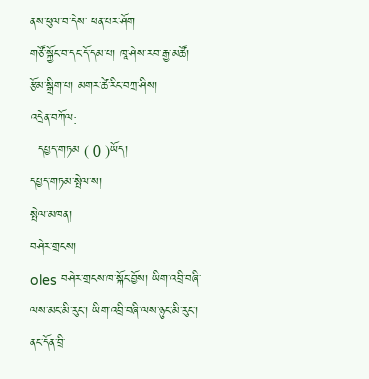ནས་ཕུལ་བ་དེས་ ཕན་པར་ཤོག
གཙོ་སྐྱོང་བ་དང་དོ་དམ་པ། ཁཱ་ཤེས་རབ་རྒྱ་མཚོ།
རྩོམ་སྒྲིག་པ། མགར་ཚེ་རིང་བཀྲ་ཤིས།
འདྲེན་བཀོལ:
  དཔྱད་གཏམ ( 0 )ཡོད།
དཔྱད་གཏམ་སྤེལ་ས།
སྤེལ་མཁན།
བཤེར་གྲངས།
oles བཤེར་གྲངས་ཁ་སྐོང་བྱོས། ཡིག་འབྲི་བཞི་ལས་མང་མི་རུང་། ཡིག་འབྲི་བཞི་ལས་ཉུང་མི་རུང་།
ནང་དོན་བྲི་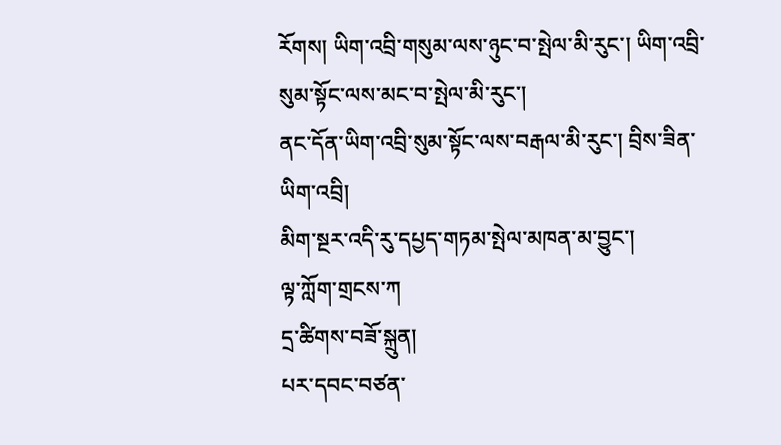རོགས། ཡིག་འབྲི་གསུམ་ལས་ཉུང་བ་སྤེལ་མི་རུང་། ཡིག་འབྲི་སུམ་སྟོང་ལས་མང་བ་སྤེལ་མི་རུང་།
ནང་དོན་ཡིག་འབྲི་སུམ་སྟོང་ལས་བརྒལ་མི་རུང་། བྲིས་ཟིན་ཡིག་འབྲི།
མིག་སྔར་འདི་རུ་དཔྱད་གཏམ་སྤེལ་མཁན་མ་བྱུང་།
ལྟ་ཀློག་གྲངས་ཀ
དྲ་ཚིགས་བཟོ་སྐྲུན།
པར་དབང་བཙན་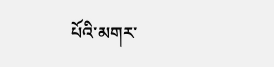པོའི་མགར་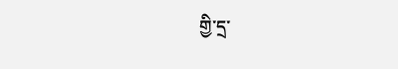གྱི་དྲ་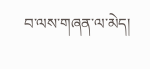བ་ལས་གཞན་ལ་མེད།